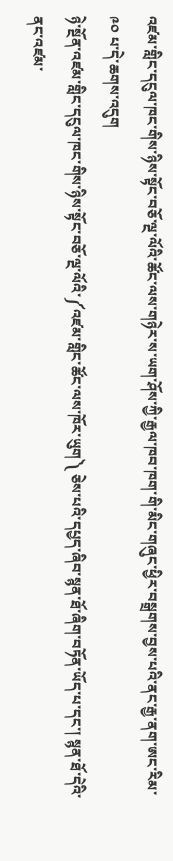འཛམ་གླིང་དངུལ་ཁང་གིས་ཉིས་སྟོང་བཅོ་ལྔ་ལོའི་ཚོང་ལས་གཉེར་ས་ཡག་ཤོས་ཀྱི་རྒྱལ་ཁབ་ཁག་གི་མིང་གཞུང་ཕྱིར་བསྒྲགས་བྱས་པའི་ནང་རྒྱ་ནག་ཨང་རིམ་ ༩༠ པ་དེ་ཆགས་འདུག
ཉེ་སྔོན་འཛམ་གླིང་དངུལ་ཁང་གིས་ཉིས་སྟོང་བཅོ་ལྔ་ལོའི་༼འཛམ་གླིང་ཚོང་ལས་ཁོར་ཡུག༽ ཅེས་པའི་དཔྱད་ཞིབ་སྙན་ཐོ་ཞིག་བཏོན་ཡོད་པ་དང་། སྙན་ཐོ་དེའི་ནང་འཛམ་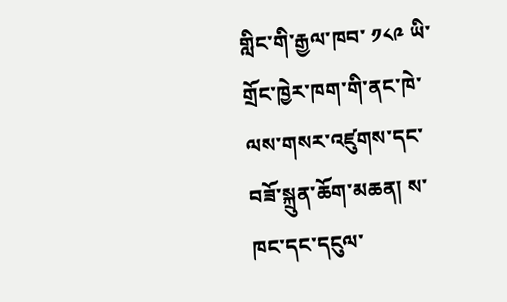གླིང་གི་རྒྱལ་ཁབ་ ༡༨༩ ཡི་གྲོང་ཁྱེར་ཁག་གི་ནང་ཁེ་ལས་གསར་འཛུགས་དང་བཟོ་སྐྲུན་ཆོག་མཆན། ས་ཁང་དང་དངུལ་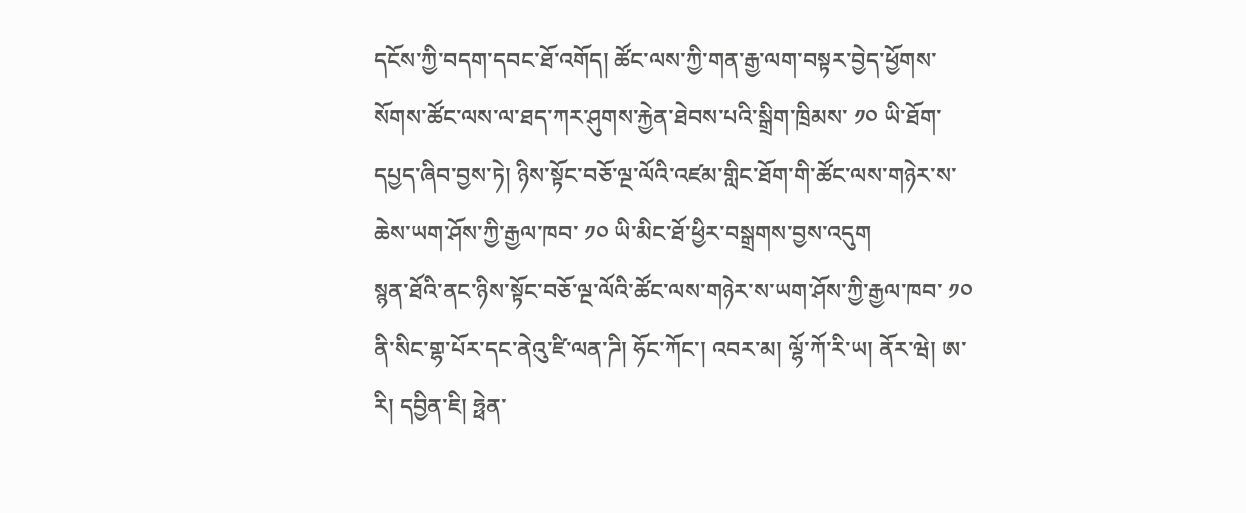དངོས་ཀྱི་བདག་དབང་ཐོ་འགོད། ཚོང་ལས་ཀྱི་གན་རྒྱ་ལག་བསྟར་བྱེད་ཕྱོགས་སོགས་ཚོང་ལས་ལ་ཐད་ཀར་ཤུགས་རྐྱེན་ཐེབས་པའི་སྒྲིག་ཁྲིམས་ ༡༠ ཡི་ཐོག་དཔྱད་ཞིབ་བྱས་ཏེ། ཉིས་སྟོང་བཅོ་ལྔ་ལོའི་འཛམ་གླིང་ཐོག་གི་ཚོང་ལས་གཉེར་ས་ཆེས་ཡག་ཤོས་ཀྱི་རྒྱལ་ཁབ་ ༡༠ ཡི་མིང་ཐོ་ཕྱིར་བསྒྲགས་བྱས་འདུག
སྙན་ཐོའི་ནང་ཉིས་སྟོང་བཅོ་ལྔ་ལོའི་ཚོང་ལས་གཉེར་ས་ཡག་ཤོས་ཀྱི་རྒྱལ་ཁབ་ ༡༠ ནི་སིང་གྷ་པོར་དང་ནེའུ་ཛི་ལན་ཌི། ཧོང་ཀོང་། འབར་མ། ལྷོ་ཀོ་རི་ཡ། ནོར་ཝེ། ཨ་རི། དབྱིན་ཇི། ཧྥེན་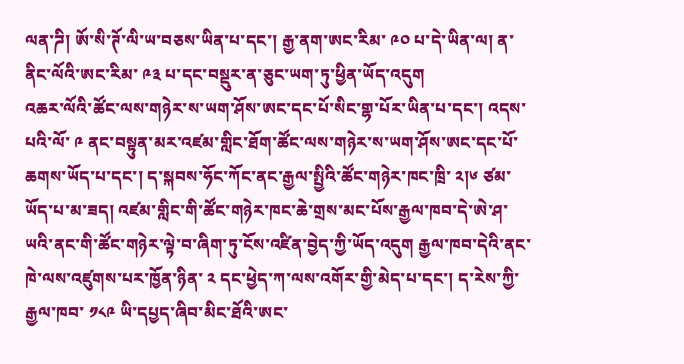ལན་ཌི། ཨོ་སི་ཊོ་ལི་ཡ་བཅས་ཡིན་པ་དང་། རྒྱ་ནག་ཨང་རིམ་ ༩༠ པ་དེ་ཡིན་ལ། ན་ནིང་ལོའི་ཨང་རིམ་ ༩༣ པ་དང་བསྡུར་ན་ཅུང་ཡག་ཏུ་ཕྱིན་ཡོད་འདུག
འཆར་ལོའི་ཚོང་ལས་གཉེར་ས་ཡག་ཤོས་ཨང་དང་པོ་སིང་གྷ་པོར་ཡིན་པ་དང་། འདས་པའི་ལོ་ ༩ ནང་བསྟུན་མར་འཛམ་གླིང་ཐོག་ཚོང་ལས་གཉེར་ས་ཡག་ཤོས་ཨང་དང་པོ་ཆགས་ཡོད་པ་དང་། ད་སྐབས་ཧོང་ཀོང་ནང་རྒྱལ་སྤྱིའི་ཚོང་གཉེར་ཁང་ཁྲི་ ༢།༦ ཙམ་ཡོད་པ་མ་ཟད། འཛམ་གླིང་གི་ཚོང་གཉེར་ཁང་ཆེ་གྲས་མང་པོས་རྒྱལ་ཁབ་དེ་ཨེ་ཤ་ཡའི་ནང་གི་ཚོང་གཉེར་ལྟེ་བ་ཞིག་ཏུ་ངོས་འཛིན་བྱེད་ཀྱི་ཡོད་འདུག རྒྱལ་ཁབ་དེའི་ནང་ཁེ་ལས་འཛུགས་པར་ཁྱོན་ཉིན་ ༢ དང་ཕྱེད་ཀ་ལས་འགོར་གྱི་མེད་པ་དང་། ད་རེས་ཀྱི་རྒྱལ་ཁབ་ ༡༨༩ ཡི་དཔྱད་ཞིབ་མིང་ཐོའི་ཨང་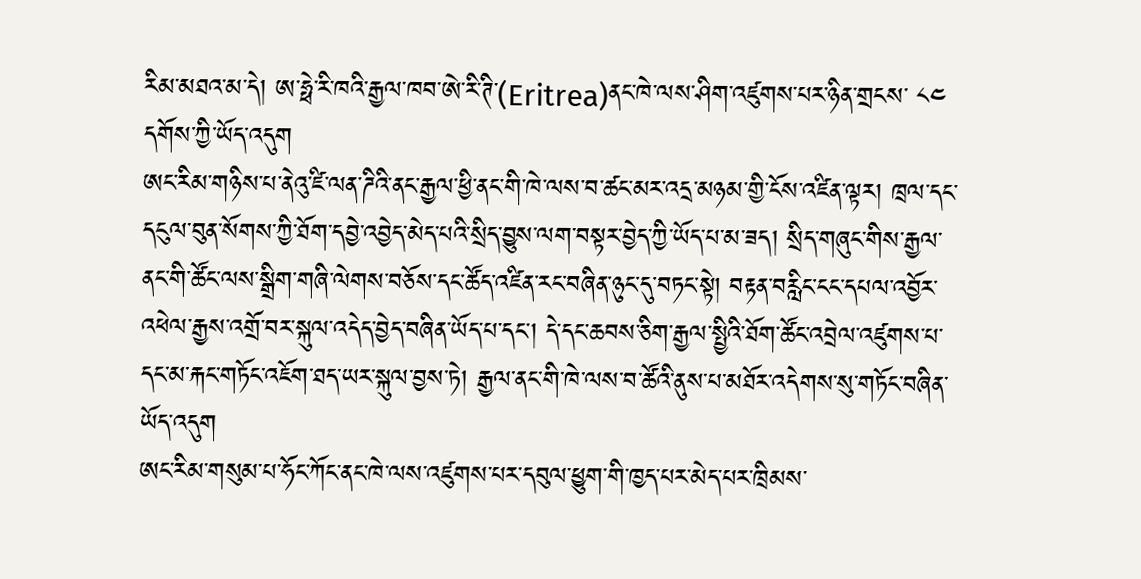རིམ་མཐའ་མ་དེ། ཨ་ཧྥེ་རི་ཁའི་རྒྱལ་ཁབ་ཨེ་རི་ཊི་(Eritrea)ནང་ཁེ་ལས་ཤིག་འཛུགས་པར་ཉིན་གྲངས་ ༨༤ དགོས་ཀྱི་ཡོད་འདུག
ཨང་རིམ་གཉིས་པ་ནེའུ་ཛི་ལན་ཌིའི་ནང་རྒྱལ་ཕྱི་ནང་གི་ཁེ་ལས་བ་ཚང་མར་འདྲ་མཉམ་གྱི་ངོས་འཛིན་ལྟར། ཁྲལ་དང་དངུལ་བུན་སོགས་ཀྱི་ཐོག་དབྱེ་འབྱེད་མེད་པའི་སྲིད་བྱུས་ལག་བསྟར་བྱེད་ཀྱི་ཡོད་པ་མ་ཟད། སྲིད་གཞུང་གིས་རྒྱལ་ནང་གི་ཚོང་ལས་སྒྲིག་གཞི་ལེགས་བཅོས་དང་ཚོད་འཛིན་རང་བཞིན་ཉུང་དུ་བཏང་སྟེ། བརྟན་བརླིང་ངང་དཔལ་འབྱོར་འཕེལ་རྒྱས་འགྲོ་བར་སྐུལ་འདེད་བྱེད་བཞིན་ཡོད་པ་དང་། དེ་དང་ཆབས་ཅིག་རྒྱལ་སྤྱིའི་ཐོག་ཚོང་འབྲེལ་འཛུགས་པ་དང་མ་རྐང་གཏོང་འཇོག་ཐད་ཡར་སྐུལ་བྱས་ཏེ། རྒྱལ་ནང་གི་ཁེ་ལས་བ་ཚོའི་ནུས་པ་མཐོར་འདེགས་སུ་གཏོང་བཞིན་ཡོད་འདུག
ཨང་རིམ་གསུམ་པ་ཧོང་ཀོང་ནང་ཁེ་ལས་འཛུགས་པར་དབུལ་ཕྱུག་གི་ཁྱད་པར་མེད་པར་ཁྲིམས་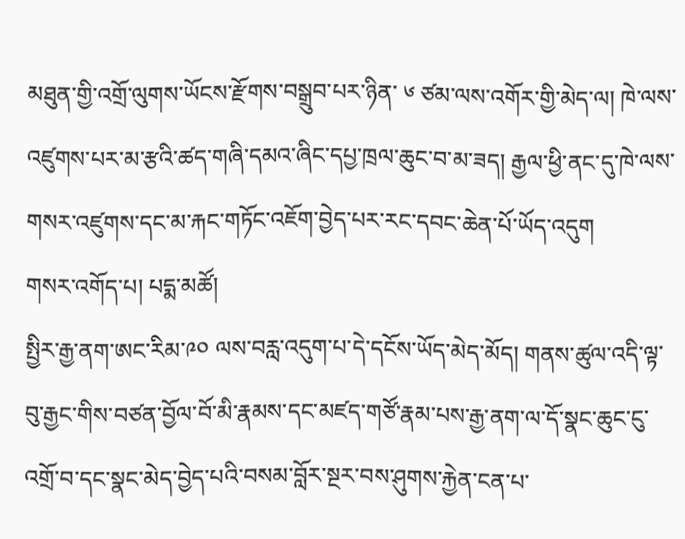མཐུན་གྱི་འགྲོ་ལུགས་ཡོངས་རྫོགས་བསྒྲུབ་པར་ཉིན་ ༦ ཙམ་ལས་འགོར་གྱི་མེད་ལ། ཁེ་ལས་འཛུགས་པར་མ་རྩའི་ཚད་གཞི་དམའ་ཞིང་དཔྱ་ཁྲལ་ཆུང་བ་མ་ཟད། རྒྱལ་ཕྱི་ནང་དུ་ཁེ་ལས་གསར་འཛུགས་དང་མ་རྐང་གཏོང་འཇོག་བྱེད་པར་རང་དབང་ཆེན་པོ་ཡོད་འདུག
གསར་འགོད་པ། པདྨ་མཚོ།
སྤྱིར་རྒྱ་ནག་ཨང་རིམ་༩༠ ལས་བརླ་འདུག་པ་དེ་དངོས་ཡོད་མེད་མོད། གནས་ཚུལ་འདི་ལྟ་བུ་རྒྱང་གིས་བཙན་བྱོལ་བོ་མི་རྣམས་དང་མཛད་གཙོ་རྣམ་པས་རྒྱ་ནག་ལ་དོ་སྣང་ཆུང་ངུ་འགྲོ་བ་དང་སྣང་མེད་བྱེད་པའི་བསམ་བློར་སྔར་བས་ཤུགས་རྐྱེན་ངན་པ་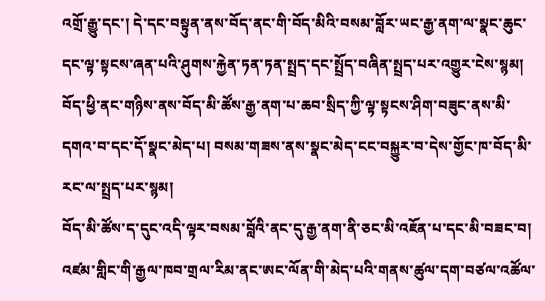འགྲོ་རྒྱུ་དང་། དེ་དང་བསྟུན་ནས་བོད་ནང་གི་བོད་མིའི་བསམ་བློར་ཡང་རྒྱ་ནག་ལ་སྣང་ཆུང་དང་ལྟ་སྟངས་ཞན་པའི་ཤུགས་རྐྱེན་ཏན་ཏན་སྤྲད་དང་སྤྲོད་བཞིན་སྤྲད་པར་འགྱུར་ངེས་སྙམ། བོད་ཕྱི་ནང་གཉིས་ནས་བོད་མི་ཚོས་རྒྱ་ནག་པ་ཆབ་སྲིད་ཀྱི་ལྟ་སྟངས་ཤིག་བཟུང་ནས་མི་དགའ་བ་དང་དོ་སྣང་མེད་པ། བསམ་གཟས་ནས་སྣང་མེད་ངང་བསྐྱུར་བ་དེས་གྱོང་ཁ་བོད་མི་རང་ལ་སྤྲད་པར་སྙམ།
བོད་མི་ཚོས་ད་དུང་འདི་ལྟར་བསམ་བློའི་ནང་དུ་རྒྱ་ནག་ནི་ཅང་མི་འཇོན་པ་དང་མི་བཟང་བ། འཛམ་གླིང་གི་རྒྱལ་ཁབ་གྲལ་རིམ་ནང་ཨང་ལོན་གི་མེད་པའི་གནས་ཚུལ་དག་བཙལ་འཚོལ་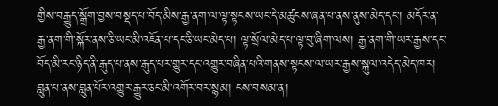གྱིས་བརྒྱུད་སྒྲོག་བྱས་བསྡད་པ་བོད་མིས་རྒྱ་ནག་ལ་ལྟ་སྟངས་ཡང་དེ་མཚུངས་ཞན་པ་ནས་ནུས་མེད་དང་། མདོར་ན་རྒྱ་ནག་གི་སྐོར་ནས་ཅི་ཡང་མི་འཇོན་པ་དང་ཅི་ཡང་མེད་པ། ལྟ་སྲོལ་མེད་པ་ལྟ་བུ་ཞིག་ལས། རྒྱ་ནག་གི་ཡར་རྒྱས་དང་བོད་མི་རང་ཉིད་ནི་རྒུད་པ་ནས་རྒུད་པར་གྱུར་དང་འགྱུར་བཞིན་པའི་གནས་སྟངས་ལ་ཡར་རྒྱས་སྐུལ་འདེད་མེད་ཁར། བླུན་པ་ནས་བླུན་པོར་འགྱུར་རྒྱུར་ཅང་མི་འགོར་བར་སྙམ། ངས་བསམ་ན།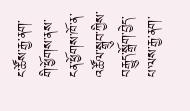ང་ཚོས་རྒྱ་ནག་གི་ཕྱོགས་ནས་ངན་ཕྱོགས་ཁོ་ན་འཚོལ་སྒྲུབ་ཀྱིས་བརྒྱུད་སྒྲོག་བྱེད་པ་ལས་རྒྱ་ནག་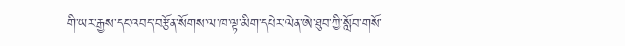གི་ཡར་རྒྱས་དང་འབད་བརྩོན་སོགས་ལ་ཁ་ལྟ་མིག་དཔེར་ལེན་ཨེ་ཐུབ་ཀྱི་སློབ་གསོ་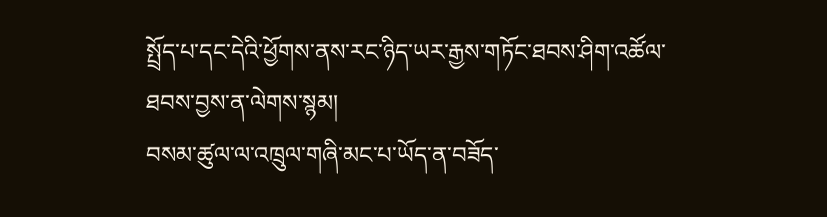སྤྲོད་པ་དང་དེའི་ཕྱོགས་ནས་རང་ཉིད་ཡར་རྒྱས་གཏོང་ཐབས་ཤིག་འཚོལ་ཐབས་བྱས་ན་ལེགས་སྙམ།
བསམ་ཚུལ་ལ་འཁྲུལ་གཞི་མང་པ་ཡོད་ན་བཟོད་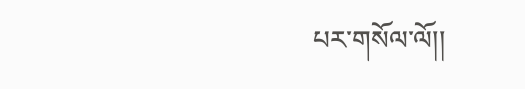པར་གསོལ་ལོ།།